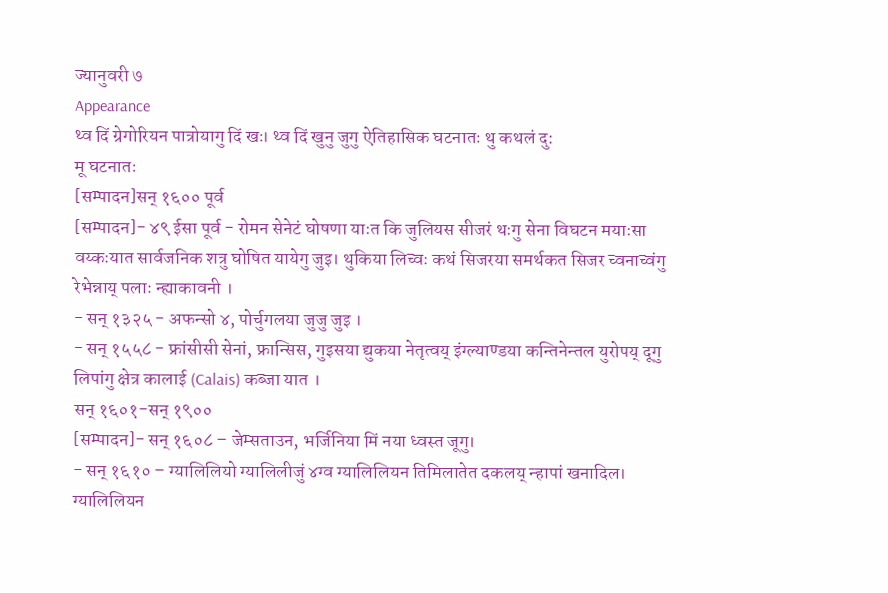ज्यानुवरी ७
Appearance
थ्व दिं ग्रेगोरियन पात्रोयागु दिं खः। थ्व दिं खुनु जुगु ऐतिहासिक घटनातः थु कथलं दु:
मू घटनातः
[सम्पादन]सन् १६०० पूर्व
[सम्पादन]- ४९ ईसा पूर्व - रोमन सेनेटं घोषणा याःत कि जुलियस सीजरं थःगु सेना विघटन मयाःसा वय्कःयात सार्वजनिक शत्रु घोषित यायेगु जुइ। थुकिया लिच्वः कथं सिजरया समर्थकत सिजर च्वनाच्वंगु रेभेन्नाय् पलाः न्ह्याकावनी ।
- सन् १३२५ - अफन्सो ४, पोर्चुगलया जुजु जुइ ।
- सन् १५५८ - फ्रांसीसी सेनां, फ्रान्सिस, गुइसया द्युकया नेतृत्वय् इंग्ल्याण्डया कन्तिनेन्तल युरोपय् दूगु लिपांगु क्षेत्र कालाई (Calais) कब्जा यात ।
सन् १६०१-सन् १९००
[सम्पादन]- सन् १६०८ – जेम्सताउन, भर्जिनिया मिं नया ध्वस्त जूगु।
- सन् १६१० – ग्यालिलियो ग्यालिलीजुं ४ग्व ग्यालिलियन तिमिलातेत दकलय् न्हापां खनादिल। ग्यालिलियन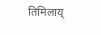तिमिलाय्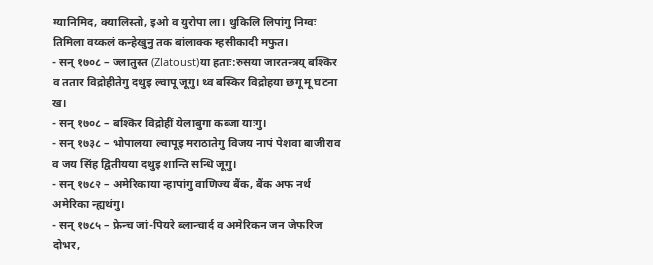ग्यानिमिद, क्यालिस्तो, इओ व युरोपा ला। थुकिलि लिपांगु निग्वः तिमिला वय्कलं कन्हेखुनु तक बांलाक्क म्हसीकादी मफुत।
- सन् १७०८ – ज्लातुस्त (Zlatoust)या हताः:रुसया जारतन्त्रय् बश्किर व ततार विद्रोहीतेगु दथुइ ल्वापू जूगु। थ्व बस्किर विद्रोहया छगू मू घटना ख।
- सन् १७०८ – बश्किर विद्रोहीं येलाबुगा कब्जा याःगु।
- सन् १७३८ – भोपालया ल्वापूइ मराठातेगु विजय नापं पेशवा बाजीराव व जय सिंह द्वितीयया दथुइ शान्ति सन्धि जूगु।
- सन् १७८२ – अमेरिकाया न्हापांगु वाणिज्य बैंक, बैंक अफ नर्थ अमेरिका न्ह्यथंगु।
- सन् १७८५ – फ्रेन्च जां-पियरे ब्लान्चार्द व अमेरिकन जन जेफरिज दोभर,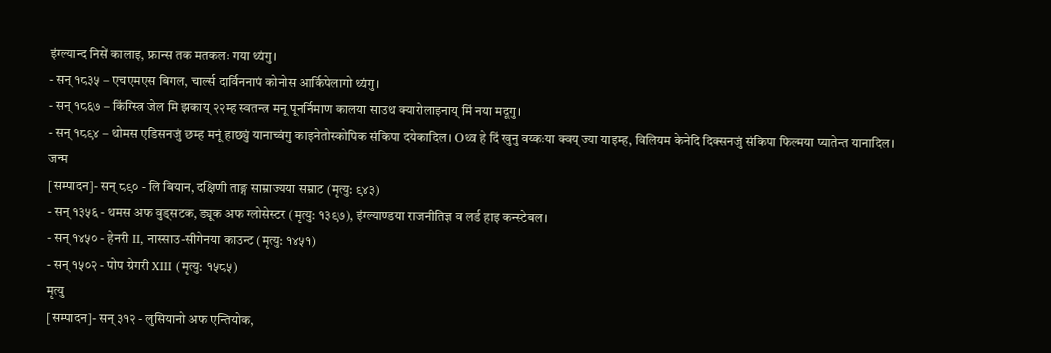इंग्ल्यान्द निसें कालाइ, फ्रान्स तक मतकलः गया थ्यंगु।
- सन् १८३५ – एचएमएस बिगल, चार्ल्स दार्विननापं कोनोस आर्किपेलागो थ्यंगु।
- सन् १८६७ – किंग्स्त्रि जेल मि झकाय् २२म्ह स्वतन्त्र मनू पूनर्निमाण कालया साउथ क्यारोलाइनाय् मिं नया मदूगु।
- सन् १८९४ – थोमस एडिसनजुं छम्ह मनूं हाछ्युं यानाच्वंगु काइनेतोस्कोपिक संकिपा दयेकादिल। Oथ्व हे दिं खुनु वय्कःया क्वय् ज्या याइम्ह, विलियम केनेदि दिक्सनजुं संकिपा फिल्मया प्यातेन्त यानादिल।
जन्म
[सम्पादन]- सन् ८९० - लि बियान, दक्षिणी ताङ्ग साम्राज्यया सम्राट (मृत्यु: ९४३)
- सन् १३५६ - थमस अफ वुड्सटक, ड्यूक अफ ग्लोसेस्टर (मृत्यु: १३९७), इंग्ल्याण्डया राजनीतिज्ञ व लर्ड हाइ कन्स्टेबल।
- सन् १४५० - हेनरी II, नास्साउ-सीगेनया काउन्ट (मृत्यु: १४५१)
- सन् १५०२ - पोप ग्रेगरी XIII (मृत्यु: १५८५)
मृत्यु
[सम्पादन]- सन् ३१२ - लुसियानो अफ एन्तियोक,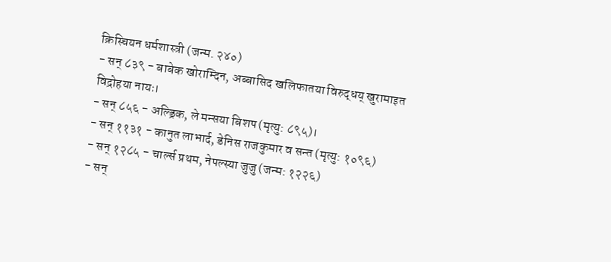क्रिस्चियन धर्मशास्त्री (जन्म. २४०)
- सन् ८३९ - बाबेक खोराम्दिन, अब्बासिद खलिफातया विरुद्धय् खुरामाइत विद्रोहया नायः।
- सन् ८५६ - अल्ड्रिक, ले मन्सया बिशप (मृत्यु: ८९५)।
- सन् ११३१ - कानुत लाभार्द, डेनिस राजकुमार व सन्त (मृत्यु: १०९६)
- सन् १२८५ - चार्ल्स प्रथम, नेपल्स्या जुजु (जन्म: १२२६)
- सन्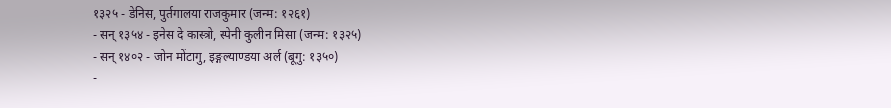१३२५ - डेनिस, पुर्तगालया राजकुमार (जन्म: १२६१)
- सन् १३५४ - इनेस दे कास्त्रो, स्पेनी कुलीन मिसा (जन्म: १३२५)
- सन् १४०२ - जोन मोंटागु, इङ्गल्याण्डया अर्ल (बूगु: १३५०)
-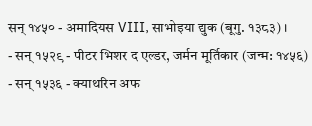सन् १४५० - अमादियस VIII, साभोइया द्युक (बूगु. १३८३) ।
- सन् १५२९ - पीटर भिशर द एल्डर, जर्मन मूर्तिकार (जन्म: १४५६)
- सन् १५३६ - क्याथरिन अफ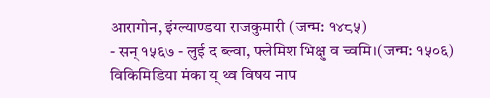आरागोन, इंग्ल्याण्डया राजकुमारी (जन्म: १४८५)
- सन् १५६७ - लुई द ब्ल्वा, फ्लेमिश भिक्षु व च्वमि।(जन्म: १५०६)
विकिमिडिया मंका य् थ्व विषय नाप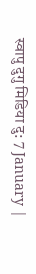स्वापु दुगु मिडिया दु: 7 January |